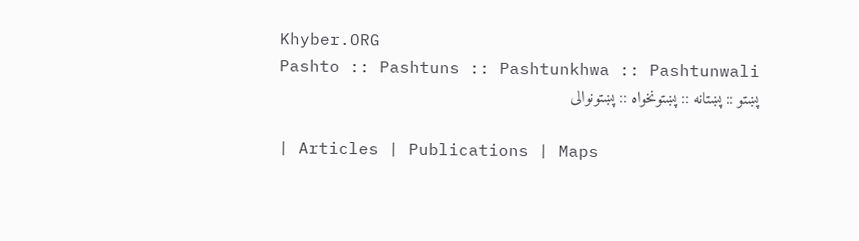Khyber.ORG
Pashto :: Pashtuns :: Pashtunkhwa :: Pashtunwali
پښتو :: پښتانه :: پښتونخواه :: پښتونوالی

| Articles | Publications | Maps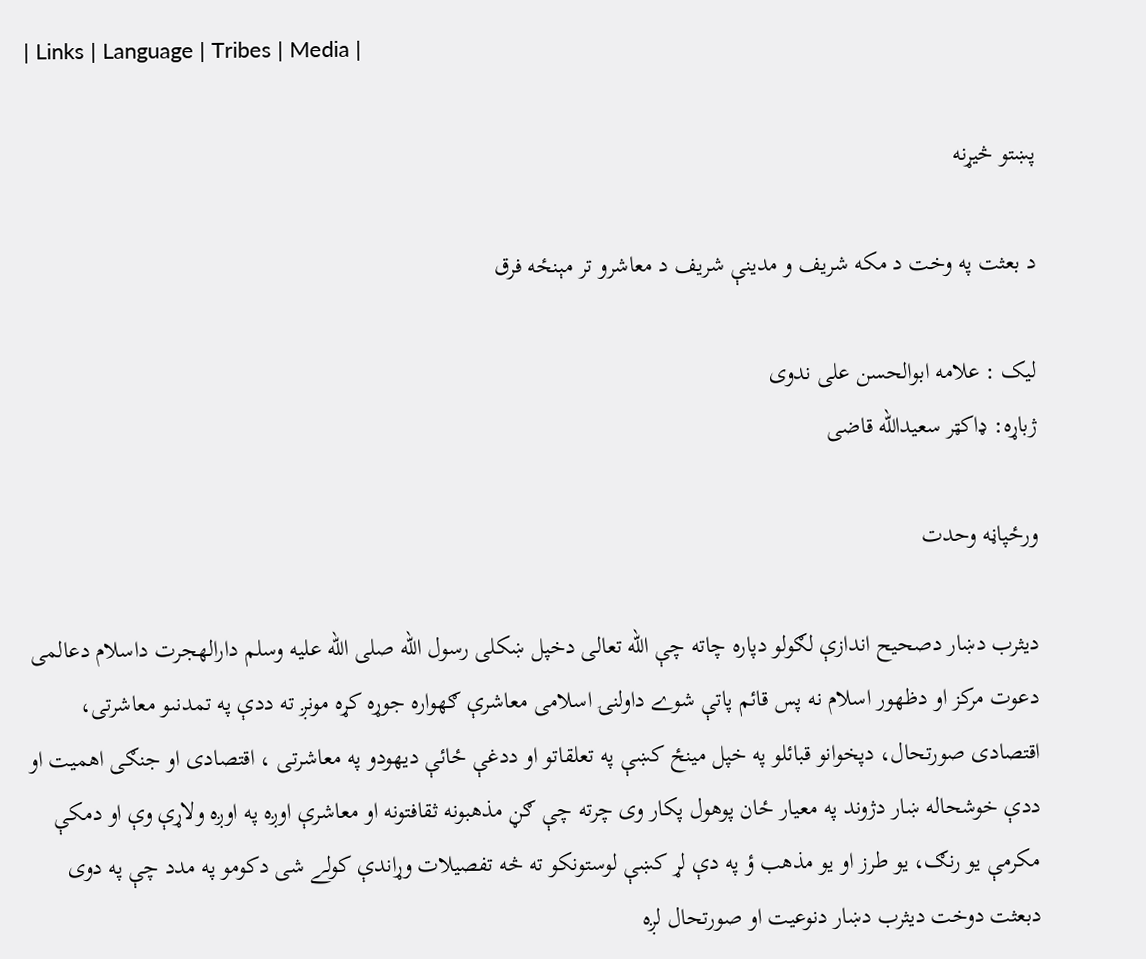| Links | Language | Tribes | Media |

پښتو څيړنه

د بعثت په وخت د مکه شريف و مدينې شريف د معاشرو تر مېنځه فرق

ليک : علامه ابوالحسن على ندوى
ژباړه: ډاکټر سعيدالله قاضى

ورځپاڼه وحدت

ديثرب دښار دصحيح اندازې لګولو دپاره چاته چې الله تعالى دخپل ښکلى رسول الله صلى الله عليه وسلم دارالهجرت داسلام دعالمى دعوت مرکز او دظهور اسلام نه پس قائم پاتې شوے داولنۍ اسلامى معاشرې ګهواره جوړه کړه مونږ ته ددې په تمدنىو معاشرتى، اقتصادى صورتحال، دپخوانو قبائلو په خپل مينځ کښې په تعلقاتو او ددغې ځائې ديهودو په معاشرتى ، اقتصادى او جنګى اهميت او ددې خوشحاله ښار دژوند په معيار ځان پوهول پکار وى چرته چې ګڼ مذهبونه ثقافتونه او معاشرې اوږه په اوږه ولاړې وې او دمکې مکرمې يو رنګ، يو طرز او يو مذهب ؤ په دې لړ کښې لوستونکو ته څه تفصيلات وړاندې کولے شى دکومو په مدد چې په دوى دبعثت دوخت ديثرب دښار دنوعيت او صورتحال لږه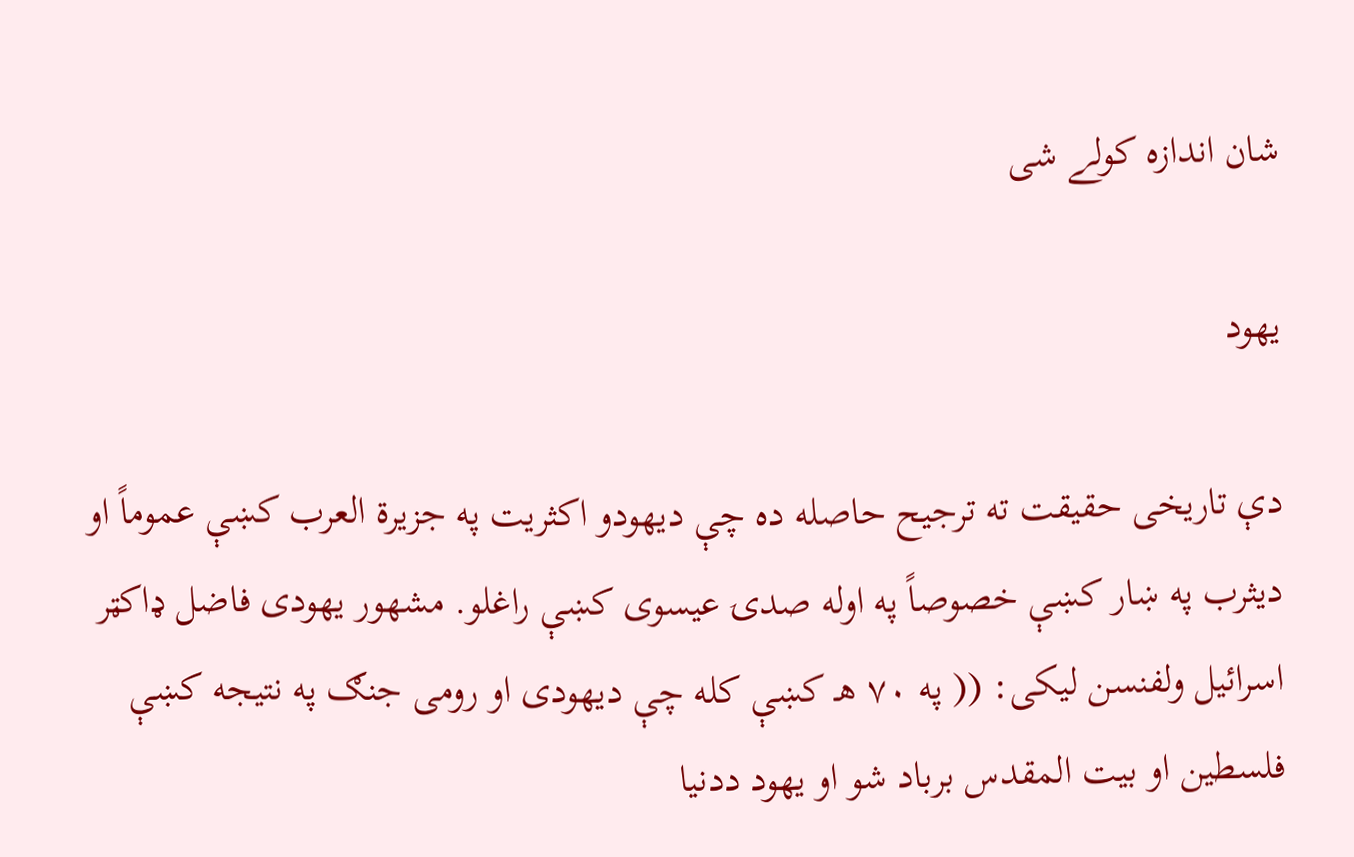شان اندازه کولے شى

يهود

دې تاريخى حقيقت ته ترجيح حاصله ده چې ديهودو اکثريت په جزيرة العرب کښې عموماً او ديثرب په ښار کښې خصوصاً په اوله صدۍ عيسوى کښې راغلو. مشهور يهودى فاضل ډاکټر اسرائيل ولفنسن ليکى: (( په ٧٠ هـ کښې کله چې ديهودى او رومى جنګ په نتيجه کښې فلسطين او بيت المقدس برباد شو او يهود ددنيا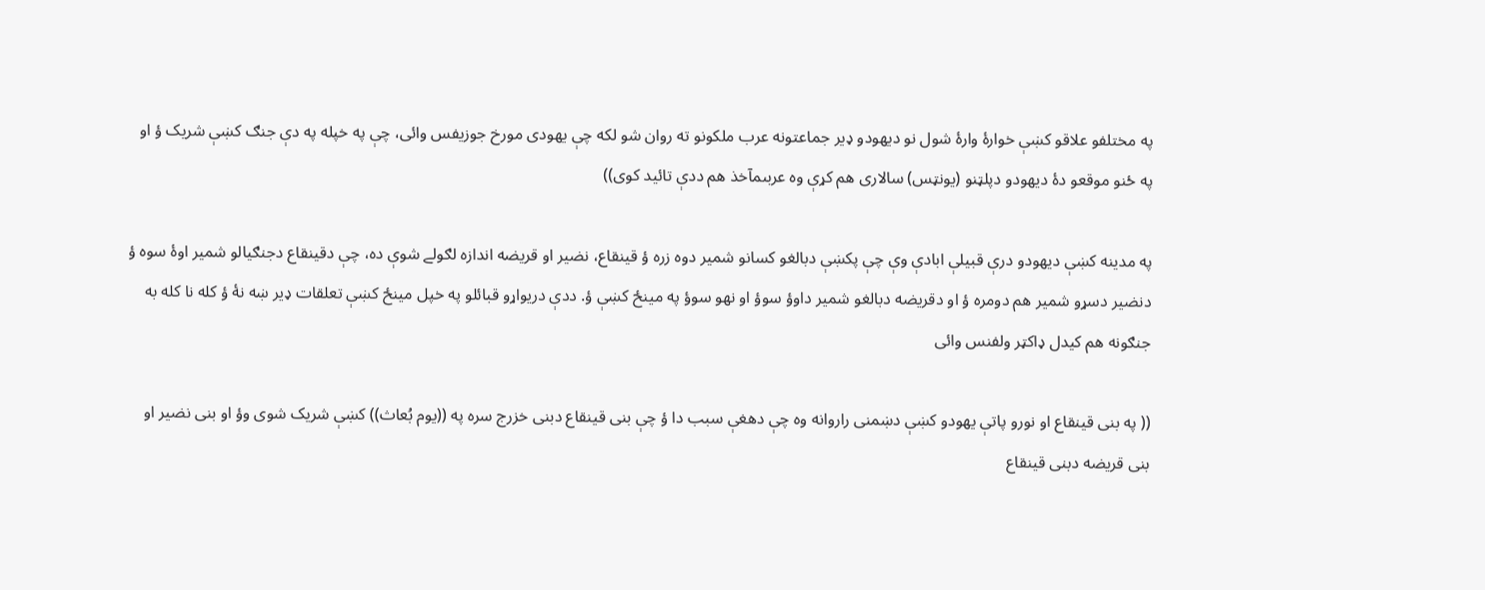په مختلفو علاقو کښې خوارۀ وارۀ شول نو ديهودو ډير جماعتونه عرب ملکونو ته روان شو لکه چې يهودى مورخ جوزيفس وائى، چې په خپله په دې جنګ کښې شريک ؤ او په ځنو موقعو دۀ ديهودو دپلټنو (يونټس) سالارى هم کړې وه عربىمآخذ هم ددې تائيد کوى))

په مدينه کښې ديهودو درې قبيلې ابادې وې چې پکښې دبالغو کسانو شمير دوه زره ؤ قينقاع، نضير او قريضه اندازه لګولے شوې ده، چې دقينقاع دجنګيالو شمير اوۀ سوه ؤ دنضير دسړو شمير هم دومره ؤ او دقريضه دبالغو شمير داوؤ سوؤ او نهو سوؤ په مينځ کښې ؤ. ددې دريواړو قبائلو په خپل مينځ کښې تعلقات ډير ښه نۀ ؤ کله نا کله به جنګونه هم کيدل ډاکټر ولفنس وائى

(( په بنى قينقاع او نورو پاتې يهودو کښې دښمنى راروانه وه چې دهغې سبب دا ؤ چې بنى قينقاع دبنى خزرج سره په ((يوم بُعاث)) کښې شريک شوى وؤ او بنى نضير او بنى قريضه دبنى قينقاع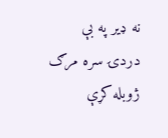نه ډير په بې دردۍ سره مرګ ژوبله کړې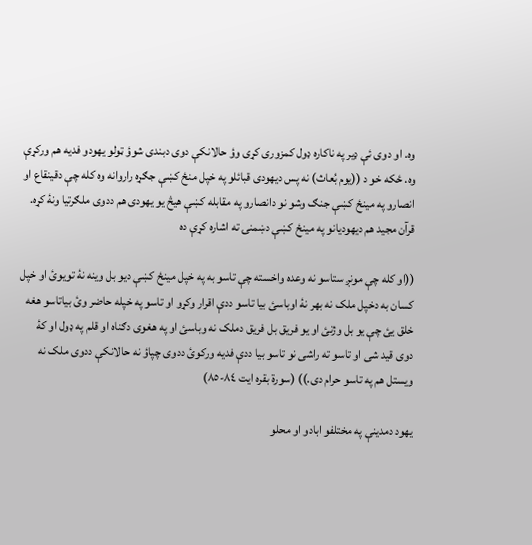وه. او دوى ئې ډير په ناکاره ډول کمزورى کړى وؤ حالانکې دوى دبندى شوؤ ټولو يهودو فديه هم ورکړې وه. ځکه خو د ((يوم بُعاث) نه پس ديهودى قبائلو په خپل منځ کښې جګړه راروانه وه کله چې دقينقاع او انصارو په مينځ کښې جنګ وشو نو دانصارو په مقابله کښې هيڅ يو يهودى هم ددوى ملګرتيا ونۀ کړه. قرآن مجيد هم ديهوديانو په مينځ کښې دښمنۍ ته اشاره کړې ده

((او کله چې مونږ ستاسو نه وعده واخسته چې تاسو به په خپل مينځ کښې ديو بل وينه نۀ تويوئ او خپل کسان به دخپل ملک نه بهر نۀ اوباسئ بيا تاسو ددې اقرار وکړو او تاسو په خپله حاضر وئ بياتاسو هغه خلق يئ چې يو بل وژنئ او يو فريق بل فريق دملک نه وباسئ او په هغوى دګناه او قلم په ډول او کۀ دوى قيد شى او تاسو ته راشى نو تاسو بيا ددې فديه ورکوئ ددوى چپاؤ نه حالانکې ددوى ملک نه ويستل هم په تاسو حرام دى.)) (سورة بقره ايت ٨٤-٨٥)

يهود دمدينې په مختلفو ابادو او محلو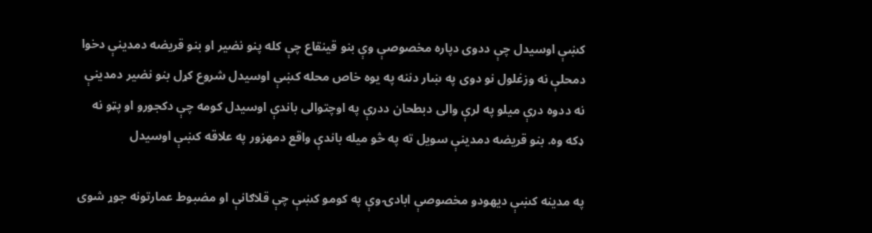کښې اوسيدل چې ددوى دپاره مخصوصې وې بنو قينقاع چې کله پنو نضير او بنو قريضه دمدينې دخوا دمحلې نه وزغلول نو دوى په ښار دننه په يوه خاص محله کښې اوسيدل شروع کړل بنو نضير دمدينې نه ددوه درې ميلو په لرې والى دبطحان ددرې په اوچتوالى باندې اوسيدل کومه چې دکجورو او پټو نه ډکه وه. بنو قريضه دمدينې سويل ته په څو ميله باندې واقع دمهزور په علاقه کښې اوسيدل

په مدينه کښې ديهودو مخصوصې ابادۍ وې په کومو کښې چې قلاګانې او مضبوط عمارتونه جوړ شوى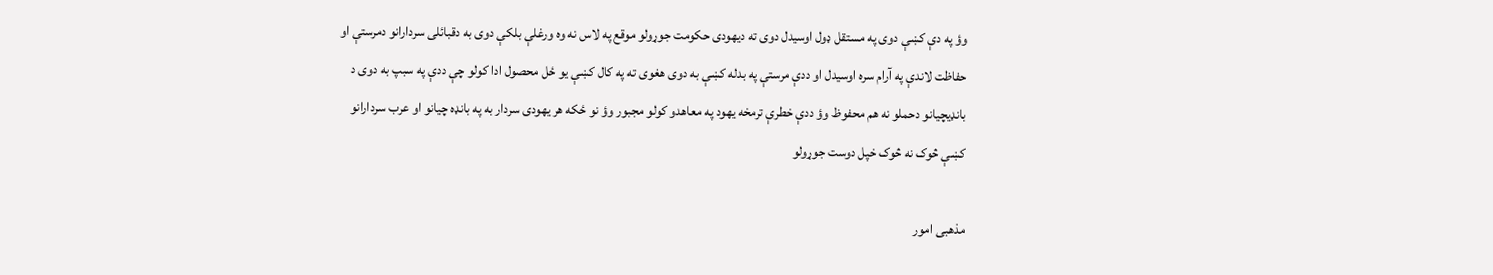وؤ په دې کښې دوى په مستقل ډول اوسيدل دوى ته ديهودى حکومت جوړولو موقع په لاس نه وه ورغلې بلکې دوى به دقبائلى سردارانو دمرستې او حفاظت لاندې په آرام سره اوسيدل او ددې مرستې په بدله کښې به دوى هغوى ته په کال کښې يو ځل محصول ادا کولو چې ددې په سبپ به دوى د بانډيچيانو دحملو نه هم محفوظ وؤ ددې خطرې ترمخه يهود په معاهدو کولو مجبور وؤ نو ځکه هر يهودى سردار به په بانډه چيانو او عرب سردارانو کښې څوک نه څوک خپل دوست جوړولو

مذهبى امور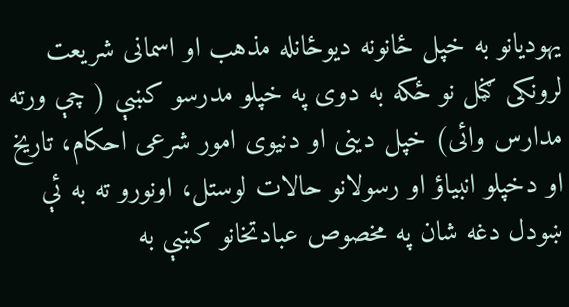يهوديانو به خپل ځانونه ديوځانله مذهب او اسمانى شريعت لرونکى ګڼل نو ځکه به دوى په خپلو مدرسو کښې ( چې ورته مدارس وائى) خپل دينى او دنيوى امور شرعى احکام، تاريخ او دخپلو انبياؤ او رسولانو حالات لوستل، اونورو ته به ئې ښودل دغه شان په مخصوص عبادتخانو کښې به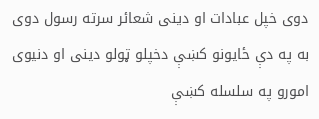دوى خپل عبادات او دينى شعائر سرته رسول دوى به په دې ځايونو کښې دخپلو ټولو دينى او دنيوى امورو په سلسله کښې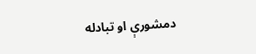دمشورې او تبادله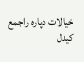خيالات دپاره راجمع کيدل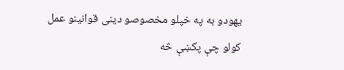يهودو به په خپلو مخصوصو دينى قوانينو عمل کولو چې پکښې څه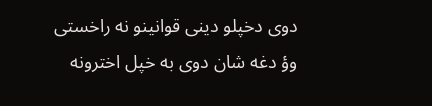دوى دخپلو دينى قوانينو نه راخستى وؤ دغه شان دوى به خپل اخترونه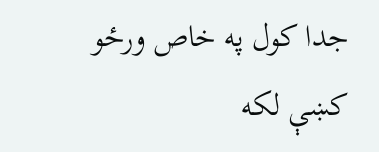جدا کول په خاص ورځو کښې لکه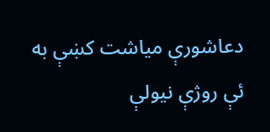دعاشورې مياشت کښې به ئې روژې نيولې